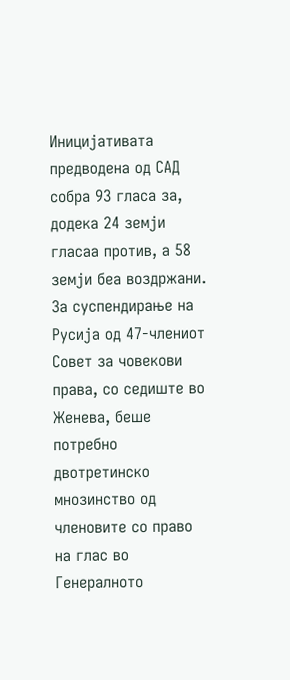Иницијативата предводена од САД собра 93 гласа за, додека 24 земји гласаа против, а 58 земји беа воздржани. За суспендирање на Русија од 47-члениот Совет за човекови права, со седиште во Женева, беше потребно двотретинско мнозинство од членовите со право на глас во Генералното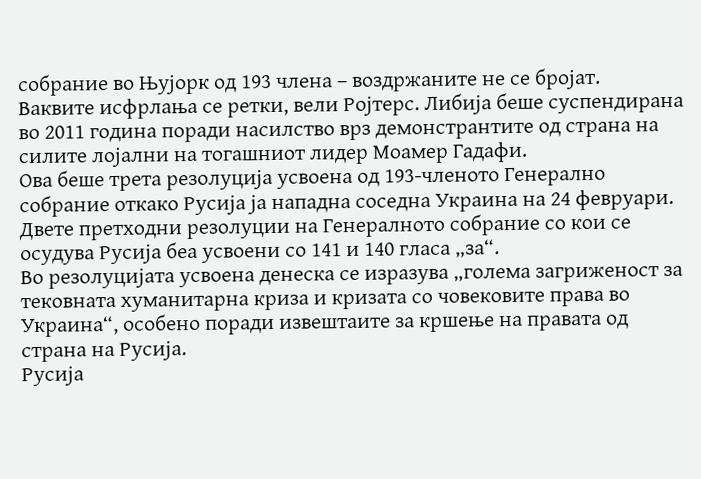собрание во Њујорк од 193 члена – воздржаните не се бројат.
Ваквите исфрлања се ретки, вели Ројтерс. Либија беше суспендирана во 2011 година поради насилство врз демонстрантите од страна на силите лојални на тогашниот лидер Моамер Гадафи.
Ова беше трета резолуција усвоена од 193-членото Генерално собрание откако Русија ја нападна соседна Украина на 24 февруари. Двете претходни резолуции на Генералното собрание со кои се осудува Русија беа усвоени со 141 и 140 гласа „за“.
Во резолуцијата усвоена денеска се изразува „голема загриженост за тековната хуманитарна криза и кризата со човековите права во Украина“, особено поради извештаите за кршење на правата од страна на Русија.
Русија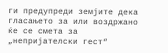ги предупреди земјите дека гласањето за или воздржано ќе се смета за „непријателски гест“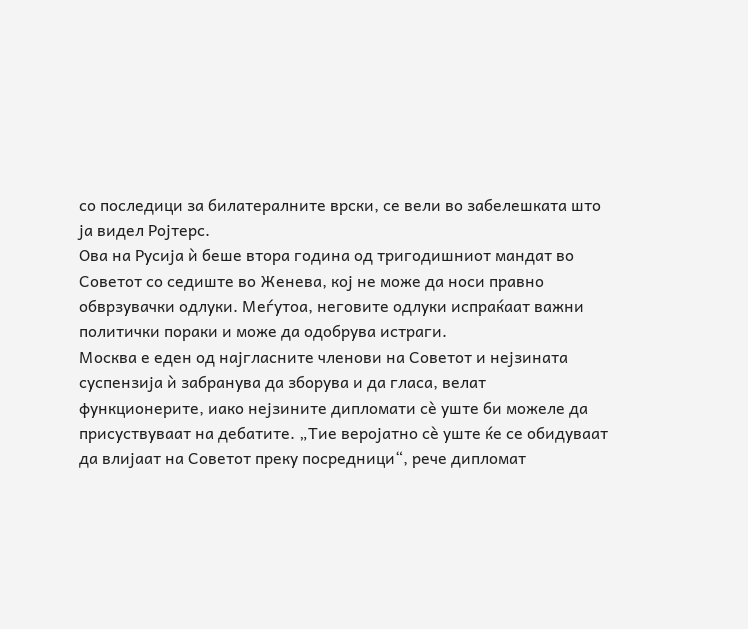со последици за билатералните врски, се вели во забелешката што ја видел Ројтерс.
Ова на Русија ѝ беше втора година од тригодишниот мандат во Советот со седиште во Женева, кој не може да носи правно обврзувачки одлуки. Меѓутоа, неговите одлуки испраќаат важни политички пораки и може да одобрува истраги.
Москва е еден од најгласните членови на Советот и нејзината суспензија ѝ забранува да зборува и да гласа, велат функционерите, иако нејзините дипломати сè уште би можеле да присуствуваат на дебатите. „Тие веројатно сè уште ќе се обидуваат да влијаат на Советот преку посредници“, рече дипломат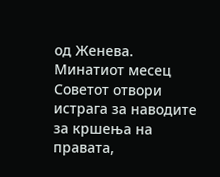од Женева.
Минатиот месец Советот отвори истрага за наводите за кршења на правата,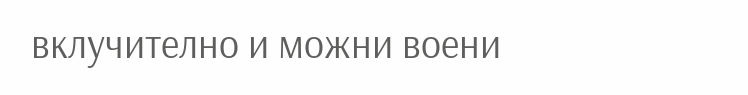вклучително и можни воени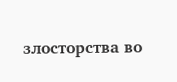злосторства во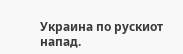Украина по рускиот напад.